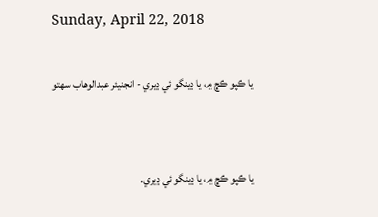Sunday, April 22, 2018

يا ڪپو ڪڇ ۾، يا ڍينگو ئي ڍيري - انجنيئر عبدالوھاب سھتو


يا ڪپو ڪڇ ۾، يا ڍينگو ئي ڍيري.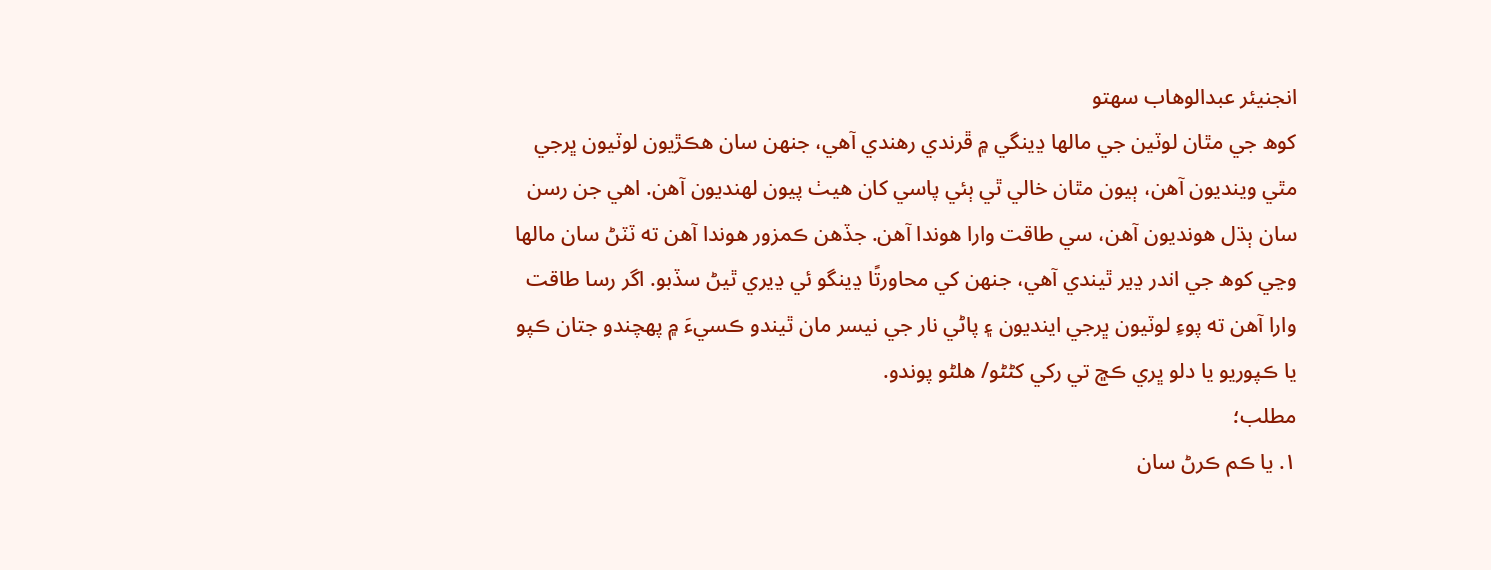انجنيئر عبدالوھاب سھتو
کوھ جي مٿان لوٽين جي مالھا ڍينگي ۾ ڦرندي رھندي آھي، جنھن سان ھڪڙيون لوٽيون ڀرجي مٿي وينديون آھن، ٻيون مٿان خالي ٿي ٻئي پاسي کان ھيٺ پيون لھنديون آھن. اھي جن رسن سان ٻڌل ھونديون آھن، سي طاقت وارا ھوندا آھن. جڏھن ڪمزور ھوندا آھن ته ٽٽڻ سان مالھا وڃي کوھ جي اندر ڍير ٿيندي آھي، جنھن کي محاورتًا ڍينگو ئي ڍيري ٿيڻ سڏبو. اگر رسا طاقت وارا آھن ته پوءِ لوٽيون ڀرجي اينديون ۽ پاڻي نار جي نيسر مان ٿيندو ڪسيءَ ۾ پھچندو جتان ڪپو يا ڪپوريو يا دلو ڀري ڪڇ تي رکي کڻڻو/ ھلڻو پوندو.
مطلب؛
۱. يا ڪم ڪرڻ سان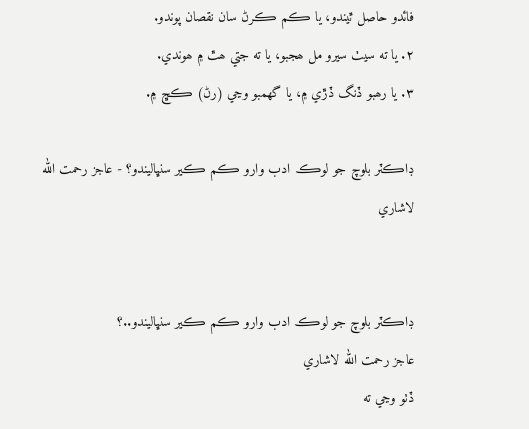فائدو حاصل ٿيندو، يا ڪم ڪرڻ سان نقصان پوندو.
۲. يا ته سيٺ سيرو مل ھجبو، يا ته جتي ھٿ ۾ ھوندي.
۳. يا رھبو ڏنگ ڏڙي ۾، يا گھمبو وڃي (رڻ) ڪڇ ۾.

ڊاڪٽر بلوچ جو لوڪ ادب وارو ڪم ڪير سنڀاليندو؟ - عاجز رحمت الله لاشاري


ڊاڪٽر بلوچ جو لوڪ ادب وارو ڪم ڪير سنڀاليندو..؟
عاجز رحمت الله لاشاري
ڏٺو وڃي ته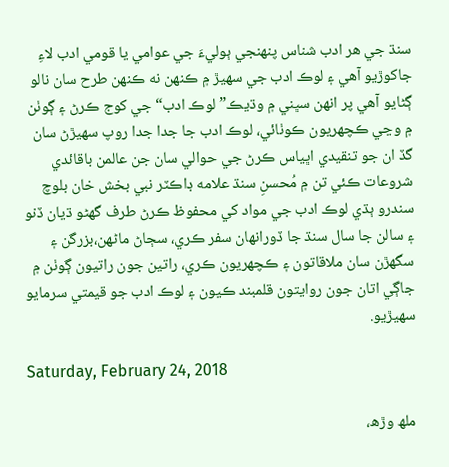سنڌ جي ھر ادب شناس پنھنجي ٻوليءَ جي عوامي يا قومي ادب لاءِ جاکوڙيو آھي ۽ لوڪ ادب جي سھيڙ ۾ ڪنھن نه ڪنھن طرح سان نالو ڳڻايو آھي پر انھن سڀني ۾ وڌيڪ”لوڪ ادب“ جي کوج ڪرڻ ۽ ڳوٺن ۾ وڃي ڪچھريون ڪوٺائي، لوڪ ادب جا جدا جدا روپ سھيڙڻ سان گڏ ان جو تنقيدي اڀياس ڪرڻ جي حوالي سان جن عالمن باقائدي شروعات ڪئي تن ۾ مُحسنِ سنڌ علامه ڊاڪٽر نبي بخش خان بلوچ سندرو ٻڌي لوڪ ادب جي مواد کي محفوظ ڪرڻ طرف گهڻو ڌيان ڏنو ۽ سالن جا سال سنڌ جا ڏورانهان سفر ڪري، سڄاڻ ماڻھن،بزرگن ۽ سگهڙن سان ملاقاتون ۽ ڪچهريون ڪري، راتين جون راتيون ڳوٺن ۾ جاڳي اتان جون روايتون قلمبند ڪيون ۽ لوڪ ادب جو قيمتي سرمايو سهيڙيو.

Saturday, February 24, 2018

ملھ وڙھ،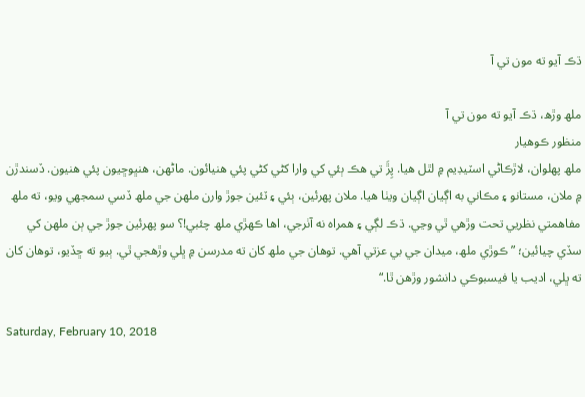ڌڪ آيو ته مون تي آ

ملھ وڙھ، ڌڪ آيو ته مون تي آ
منظور ڪوھيار
ملھ پهلوان، لاڙڪاڻي اسٽيڊيم ۾ لٿل هيا. پِڙَ تي هڪ ٻئي کي وارا کڻي کڻي پئي هنيائون. ماڻهن، هنڀوڇيون پئي هنيون. ڏسندڙن ۾ ملان، مستانو ۽ مڪاني به اڳيان اڳيان ويٺا هيا. ملان پهرئين، ٻئي ۽ ٽئين جوڙ وارن ملهن جي ملھ ڏسي سمجھي ويو، ته ملھ مفاهمتي نظريي تحت وڙهي ٿي وڃي. ڌڪ لڳي ۽ همراه نه آٺرجي، اها ڪهڙي ملھ چئبي!؟ سو پهرئين جوڙ جي ٻن ملهن کي سڏي چيائين؛ ”ڪوڙي ملھ، ميدان جي بي عزتي آهي. توهان جي ملھ کان ته مدرسن ۾ ڀلي وڙهجي ٿي. ٻيو ته ڇڏيو، توهان کان ته ڀلي، اديب يا فيسبوڪي دانشور وڙهن ٿا.“

Saturday, February 10, 2018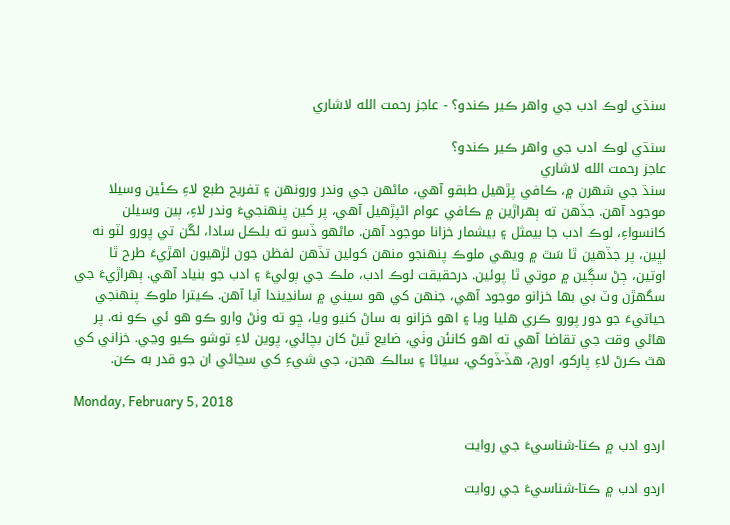سنڌي لوڪ ادب جي واهر ڪير ڪندو؟ - عاجز رحمت الله لاشاري

سنڌي لوڪ ادب جي واهر ڪير ڪندو؟
عاجز رحمت الله لاشاري
سنڌ جي شهرن ۾، ڪافي پڙهيل طبقو آهي، ماڻهن جي وندر ورونهن ۽ تفريح طبع لاءِ ڪئين وسيلا موجود آهن. جڏهن ته ٻهراڙين ۾ ڪافي عوام اڻپڙهيل آهي، پر کين پنهنجيءَ وندر لاءِ، ٻين وسيلن کانسواءِ، لوڪ ادب جا بيمثل ۽ بيشمار خزانا موجود آهن. ماڻهو ڏسو ته بلڪل سادا، لڱن تي پورو لٽو نه لڀين، پر جڏهين ٿا سَٿ ۾ ويهي ملوڪ پنهنجو منهن کولين تڏهن لفظن جون لڙهيون اهڙيءَ طرح ٿا اوتين، ڄڻ سڳين ۾ موتي ٿا پوئين. درحقيقت لوڪ ادب، ملڪ جي ٻوليءَ ۽ ادب جو بنياد آهي. ٻهراڙيءَ جي سگهڙن وٽ بي بها خزانو موجود آهي، جنهن کي هو سيني ۾ سانڍيندا آيا آهن. ڪيترا ملوڪ پنهنجي حياتيءَ جو دور پورو ڪري هليا ويا ۽ اهو خزانو به ساڻ کنيو ويا، ڇو ته وٺڻ وارو ڪو هو ئي ڪو نه. پر هاڻي وقت جي تقاضا آهي ته اهو کانئن وٺي، ضايع ٿيڻ کان بچائي، پوين لاءِ توشو ڪيو وڃي. خزاني کي هٿ ڪرڻ لاءِ پارکو، اورچ، هڏ-ڏوکي، سياڻا ۽ سالڪ هجن، جي شيءِ کي سڃاڻي ان جو قدر به ڪن.

Monday, February 5, 2018

اردو ادب ۾ ڪتا-شناسيءَ جي روايت

اردو ادب ۾ ڪتا-شناسيءَ جي روايت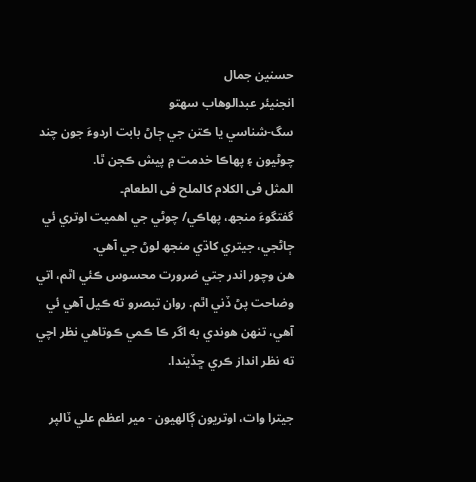حسنين جمال
انجنيئر عبدالوھاب سھتو
سگ-شناسي يا ڪتن جي ڄاڻ بابت اردوءَ جون چند چوڻيون ۽ پھاڪا خدمت ۾ پيش ڪجن ٿا.
المثل فی الکلام کالملح فی الطعام۔
گفتگوءَ منجھ، پھاڪي/ چوڻي جي اھميت اوتري ئي ڄاڻجي، جيتري کاڌي منجھ لوڻ جي آھي.
ھن وچور اندر جتي ضرورت محسوس ڪئي اٿم، اتي وضاحت پڻ ڏني اٿم. روان تبصرو ته ڪيل آھي ئي آھي، تنھن ھوندي به اگر ڪا ڪمي ڪوتاھي نظر اچي ته نظر انداز ڪري ڇڏيندا.

جيترا وات، اوتريون ڳالهيون - مير اعظم علي ٽالپر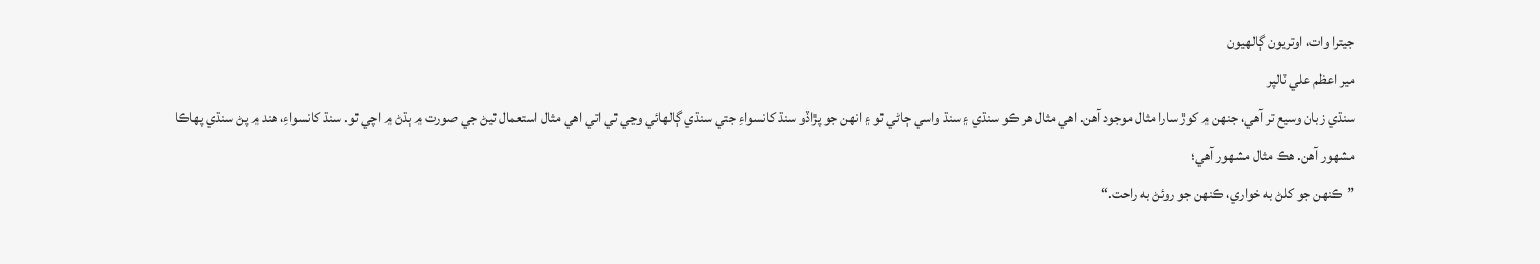جيترا وات، اوتريون ڳالهيون
مير اعظم علي ٽالپر
سنڌي زبان وسيع تر آهي، جنهن ۾ کوڙ سارا مثال موجود آهن. اهي مثال هر ڪو سنڌي ۽ سنڌ واسي ڄاڻي ٿو ۽ انهن جو پڙاڏو سنڌ کانسواءِ جتي سنڌي ڳالهائي وڃي ٿي اتي اهي مثال استعمال ٿيڻ جي صورت ۾ ٻڌڻ ۾ اچي ٿو. سنڌ کانسواءِ، هند ۾ پڻ سنڌي پهاڪا مشهور آهن. هڪ مثال مشھور آهي؛
”ڪنهن جو کلڻ به خواري، ڪنهن جو روئڻ به راحت.“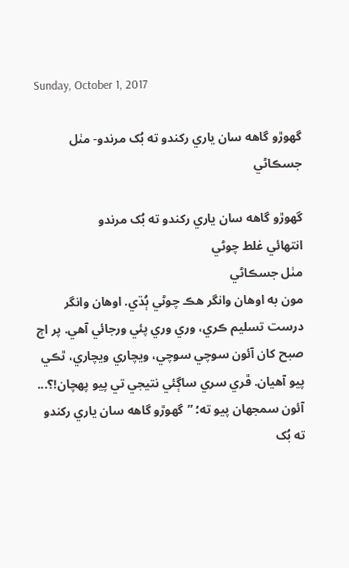Sunday, October 1, 2017

گهوڙو گاهه سان ياري رکندو ته بُک مرندو- مٺل جسڪاڻي

گهوڙو گاهه سان ياري رکندو ته بُک مرندو
انتهائي غلط چوڻي
مٺل جسڪاڻي
مون به اوهان وانگر هڪ چوڻي ٻُڌي. اوهان وانگر درست تسليم ڪري، وري وري پئي ورجائي آهي. پر اڄ صبح کان آئون سوچي سوچي، ويچاري ويچاري، ٿڪي پيو آهيان. ڦري سري ساڳئي نتيجي تي پيو پهچان!؟... آئون سمجهان پيو ته؛ ”گهوڙو گاهه سان ياري رکندو ته بُک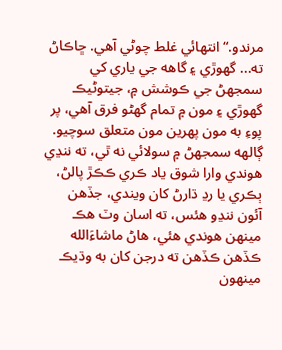مرندو.“ انتهائي غلط چوڻي آهي. ڇاڪاڻ ته... گهوڙي ۽ گاهه جي ياري کي سمجهڻ جي ڪوشش ۾، جيتوڻيڪ گهوڙي ۽ مون ۾ تمام گهڻو فرق آهي، پر پوءِ به مون پهرين مون متعلق سوچيو. ڳالهه سمجهڻ ۾ سولائي نه ٿي، ته ننڍي هوندي وارا شوق ياد ڪري ڪڪڙ پالڻ، ٻڪري يا رڍ ڌارڻ کان ويندي، جڏهن آئون ننڍو هئس، ته اسان وٽ هڪ مينهن هوندي هئي، هاڻ ماشاءَالله ڪڏهن ڪڏهن ته درجن کان به وڌيڪ مينهون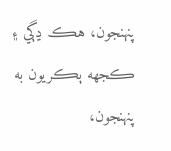پنهنجون، هڪ ڍڳي ۽ ڪجهه ٻڪريون به پنهنجون،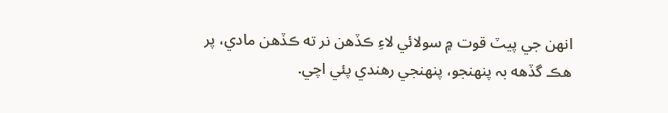انهن جي پيٽ قوت ۾ سولائي لاءِ ڪڏهن نر ته ڪڏهن مادي، پر هڪ گڏهه بہ پنهنجو، پنهنجي رهندي پئي اچي.